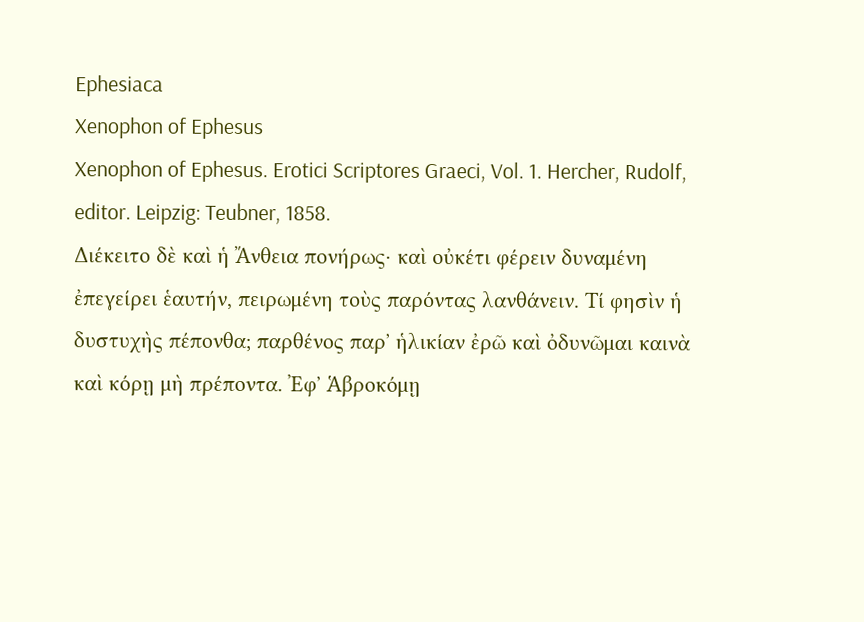Ephesiaca
Xenophon of Ephesus
Xenophon of Ephesus. Erotici Scriptores Graeci, Vol. 1. Hercher, Rudolf, editor. Leipzig: Teubner, 1858.
Διέκειτο δὲ καὶ ἡ Ἄνθεια πονήρως· καὶ οὐκέτι φέρειν δυναμένη ἐπεγείρει ἑαυτήν, πειρωμένη τοὺς παρόντας λανθάνειν. Τί φησὶν ἡ δυστυχὴς πέπονθα; παρθένος παρʼ ἡλικίαν ἐρῶ καὶ ὀδυνῶμαι καινὰ καὶ κόρῃ μὴ πρέποντα. Ἐφʼ Ἁβροκόμῃ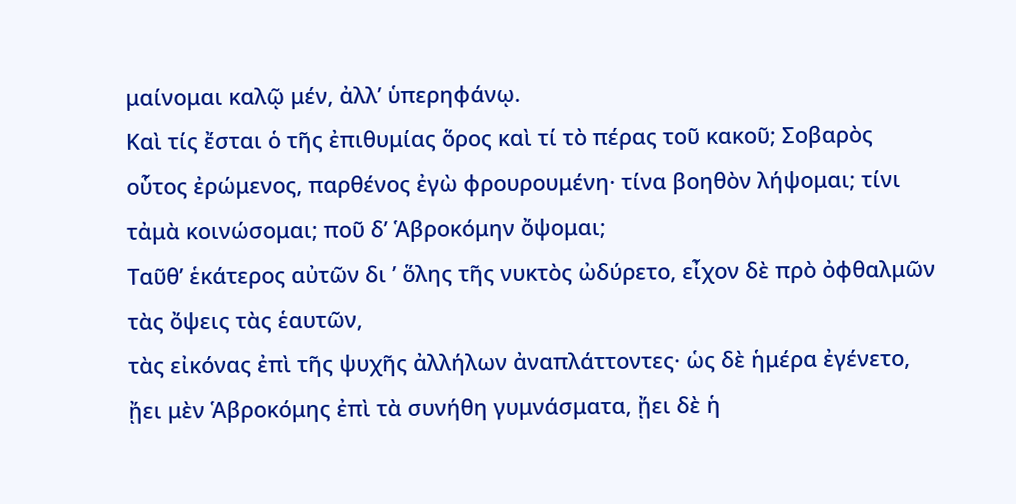μαίνομαι καλῷ μέν, ἀλλʼ ὑπερηφάνῳ.
Καὶ τίς ἔσται ὁ τῆς ἐπιθυμίας ὅρος καὶ τί τὸ πέρας τοῦ κακοῦ; Σοβαρὸς οὗτος ἐρώμενος, παρθένος ἐγὼ φρουρουμένη· τίνα βοηθὸν λήψομαι; τίνι τἀμὰ κοινώσομαι; ποῦ δ’ Ἁβροκόμην ὄψομαι;
Ταῦθʼ ἑκάτερος αὐτῶν δι ’ ὅλης τῆς νυκτὸς ὠδύρετο, εἶχον δὲ πρὸ ὀφθαλμῶν τὰς ὄψεις τὰς ἑαυτῶν,
τὰς εἰκόνας ἐπὶ τῆς ψυχῆς ἀλλήλων ἀναπλάττοντες· ὡς δὲ ἡμέρα ἐγένετο, ᾔει μὲν Ἁβροκόμης ἐπὶ τὰ συνήθη γυμνάσματα, ᾔει δὲ ἡ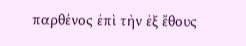παρθένος ἐπὶ τὴν ἐξ ἔθους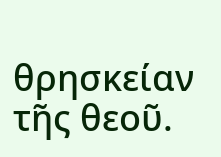θρησκείαν τῆς θεοῦ.